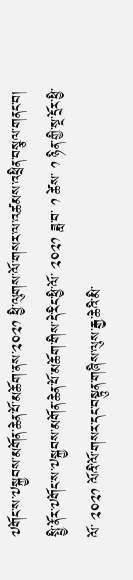༧གོང་ས་༧སྐྱབས་མགོན་ཆེན་པོ་མཆོག་ནས་༢༠༢༡ ཕྱི་ལུགས་ལོ་གསར་ལ་འཚམས་འཕྲིན་བསྩལ་གནང་བ།
སྤྱི་ནོར་༧གོང་ས་༧སྐྱབས་མགོན་ཆེན་པོ་མཆོག་གིས་དེ་རིང་ཕྱི་ལོ་ ༢༠༢༡ ཟླ་བ་ ༡ ཚེས་ ༡ ཉིན་གྱི་སྔ་དྲོར་ཕྱི་ལོ་ ༢༠༢༡ ལོའི་ལོ་གསར་དང་བསྟུན་གཞིས་ལུས་རྒྱ་ཆེའི་མི་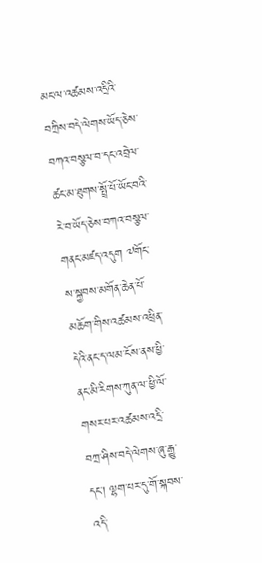མང་ལ་འཚམས་འདྲིའི་བཀྲིས་བདེ་ལེགས་ཡོད་ཅེས་བཀའ་བསྩལ་བ་དང་འབྲེལ་ཚང་མ་ཐུགས་སྤྲོ་པོ་ཡོང་བའི་རེ་བ་ཡོད་ཅེས་བཀའ་བསྩལ་གནང་མཛད་འདུག ༧གོང་ས་སྐྱབས་མགོན་ཆེན་པོ་མཆོག་གིས་འཚམས་འཕྲིན་དེའི་ནང་ད་ལམ་ངོས་ནས་ཕྱི་ནང་མི་རིགས་ཀུན་ལ་ཕྱི་ལོ་གསར་པར་འཚམས་འདྲི་བཀྲ་ཤིས་བདེ་ལེགས་ཞུ་རྒྱུ་དང་། ལྷག་པར་དུ་གོ་སྐབས་འདི་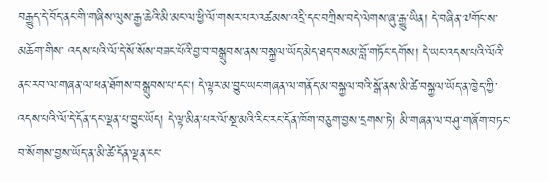བརྒྱུད་དེ་བོད་ནང་གི་གཞིས་ལུས་རྒྱ་ཆེའི་མི་མང་ལ་ཕྱི་ལོ་གསར་པར་འཚམས་འདྲི་དང་བཀྲིས་བདེ་ལེགས་ཞུ་རྒྱུ་ཡིན། དེ་བཞིན་༧གོང་ས་མཆོག་གིས་ འདས་པའི་ལོ་དེ་སོ་སོས་བཟང་པོའི་བྱ་བ་བསྒྲུབས་ནས་བསྐྱལ་ཡོད་མེད་ཐད་བསམ་བློ་གཏོང་དགོས། དེ་ཡང་འདས་པའི་ལོའི་ནང་རབ་ལ་གཞན་ལ་ཕན་ཐོགས་བསྒྲུབས་པ་དང་། དེ་ལྟར་མ་བྱུང་ཡང་གཞན་ལ་གནོད་མ་བསྐྱལ་བའི་སྒོ་ནས་མི་ཚེ་བསྐྱལ་ཡོད་ན་ཁྱེད་ཀྱི་འདས་པའི་ལོ་དེ་དོན་དང་ལྡན་པ་བྱུང་ཡོད། དེ་ལྟ་མིན་པར་ལོ་སྔ་མའི་རིང་རང་དོན་ཁོག་བཅུག་བྱས་དྲགས་ཏེ། མི་གཞན་ལ་བཤུ་གཞོག་བཏང་བ་སོགས་བྱས་ཡོད་ན་མི་ཚེ་དོན་ལྡན་ངང་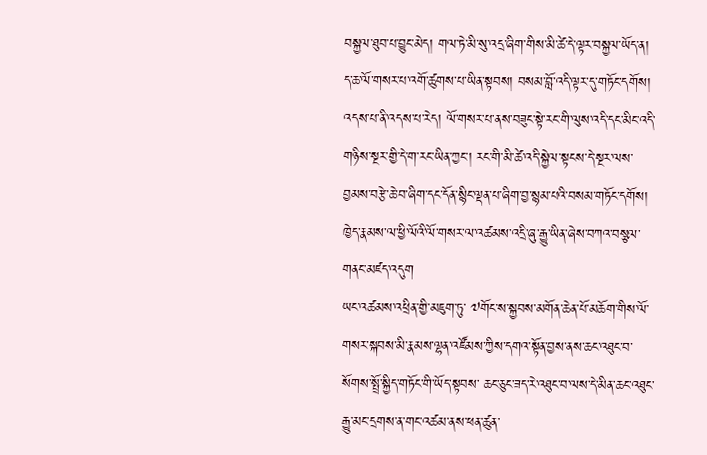བསྐྱལ་ཐུབ་པ་བྱུང་མེད། གལ་ཏེ་མི་སུ་འདྲ་ཞིག་གིས་མི་ཚེ་དེ་ལྟར་བསྐྱལ་ཡོད་ན། ད་ཆ་ལོ་གསར་པ་འགོ་ཚུགས་པ་ཡིན་སྟབས། བསམ་བློ་འདི་ལྟར་དུ་གཏོང་དགོས། འདས་པ་ནི་འདས་པ་རེད། ལོ་གསར་པ་ནས་བཟུང་སྟེ་རང་གི་ལུས་འདི་དང་མིང་འདི་གཉིས་སྔར་གྱི་དེ་ག་རང་ཡིན་ཀྱང་། རང་གི་མི་ཚེ་འདི་སྐྱེལ་སྟངས་དེ་སྔར་ལས་བྱམས་བརྩེ་ཆེ་བ་ཞིག་དང་དོན་སྙིང་ལྡན་པ་ཞིག་བྱ་སྙམ་པའི་བསམ་གཏོང་དགོས། ཁྱེད་རྣམས་ལ་ཕྱི་ལོའི་ལོ་གསར་ལ་འཚམས་འདྲི་ཞུ་རྒྱུ་ཡིན་ཞེས་བཀའ་བསྩལ་གནང་མཛད་འདུག
ཡང་འཚམས་འཕྲིན་གྱི་མཇུག་ཏུ་ ༧གོང་ས་སྐྱབས་མགོན་ཆེན་པོ་མཆོག་གིས་ལོ་གསར་སྐབས་མི་རྣམས་ལྷན་འཛོམས་ཀྱིས་དགའ་སྟོན་བྱས་ནས་ཆང་འཐུང་བ་སོགས་སྤྲོ་སྐྱིད་གཏོང་གི་ཡོད་སྟབས་ ཆང་ཅུང་ཟད་རེ་འཐུང་བ་ལས་དེ་མིན་ཆང་འཐུང་རྒྱུ་མང་དྲགས་ན་གང་འཚམ་ནས་ཕན་ཚུན་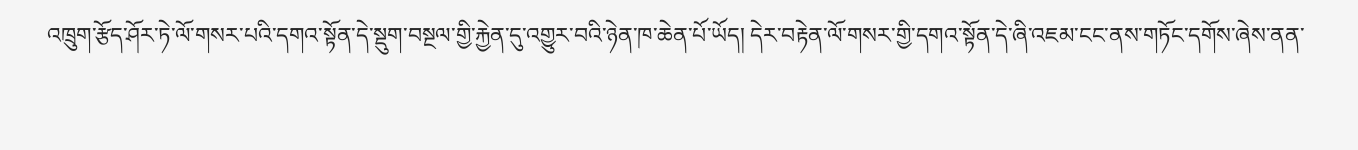འཁྲུག་རྩོད་ཤོར་ཏེ་ལོ་གསར་པའི་དགའ་སྟོན་དེ་སྡུག་བསྔལ་གྱི་རྐྱེན་དུ་འགྱུར་བའི་ཉེན་ཁ་ཆེན་པོ་ཡོད། དེར་བརྟེན་ལོ་གསར་གྱི་དགའ་སྟོན་དེ་ཞི་འཇམ་ངང་ནས་གཏོང་དགོས་ཞེས་ནན་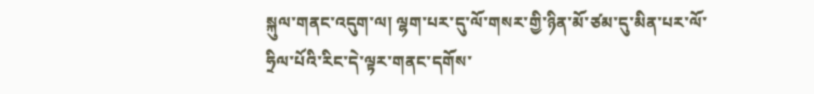སྐུལ་གནང་འདུག་ལ། ལྷག་པར་དུ་ལོ་གསར་གྱི་ཉིན་མོ་ཙམ་དུ་མིན་པར་ལོ་ཧྲིལ་པོའི་རིང་དེ་ལྟར་གནང་དགོས་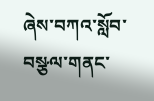ཞེས་བཀའ་སློབ་བསྩལ་གནང་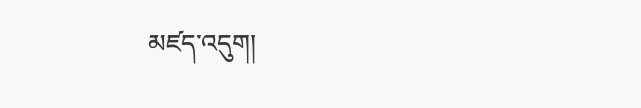མཛད་འདུག།